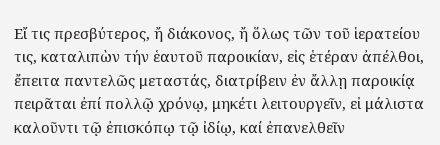Εἴ τις πρεσβύτερος, ἤ διάκονος, ἤ ὅλως τῶν τοῦ ἱερατείου τις, καταλιπὼν τήν ἑαυτοῦ παροικίαν, εἰς ἑτέραν ἀπέλθοι, ἔπειτα παντελῶς μεταστάς, διατρίβειν ἐν ἄλλῃ παροικίᾳ πειρᾶται ἐπί πολλῷ χρόνῳ, μηκέτι λειτουργεῖν, εἰ μάλιστα καλοῦντι τῷ ἐπισκόπῳ τῷ ἰδίῳ, καί ἐπανελθεῖν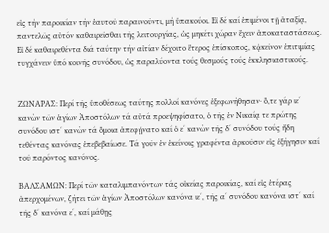εἰς τήν παροικίαν τήν ἑαυτοῦ παραινοῦντι, μή ὑπακούοι. Εἰ δέ καί ἐπιμένοι τῇ ἀταξίᾳ, παντελῶς αὐτόν καθαιρεῖσθαι τῆς λειτουργίας, ὡς μηκέτι χώραν ἔχειν ἀποκαταστάσεως. Εἰ δέ καθαιρεθέντα διά ταύτην τήν αἰτίαν δέχοιτο ἕτερος ἐπίσκοπος, κᾀκεῖνον ἐπιτιμίας τυγχάνειν ὑπό κοινῆς συνόδου, ὡς παραλύοντα τούς θεσμούς τούς ἐκκλησιαστικούς.


ΖΩΝΑΡΑΣ: Περί τῆς ὑποθέσεως ταύτης πολλοί κανόνες ἐξεφωνήθησαν∙ ὅ,τε γάρ ιε΄ κανὼν τῶν ἁγίων Ἀποστόλων τά αὐτά προεψηφίσατο, ὁ τῆς ἐν Νικαίᾳ τε πρώτης συνόδου ιστ΄ κανὼν τά ὅμοια ἀπεφῄνατο καί ὁ ε΄ κανὼν τῆς δ΄ συνόδου τούς ἤδη τεθέντας κανόνας ἐπεβεβαίωσε. Τά γοῦν ἐν ἐκείνοις γραφέντα ἀρκοῦσιν εἰς ἐξήγησιν καί τοῦ παρόντος κανόνος.

ΒΑΛΣΑΜΩΝ: Περί τῶν καταλιμπανόντων τάς οἰκείας παροικίας, καί εἰς ἑτέρας ἀπερχομένων, ζήτει τῶν ἁγίων Ἀποστόλων κανόνα ιε΄, τῆς α΄ συνόδου κανόνα ιστ΄ καί τῆς δ΄ κανόνα ε΄, καί μάθῃς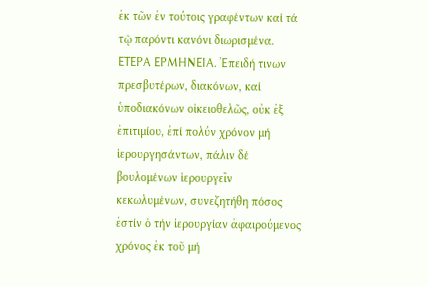ἐκ τῶν ἐν τούτοις γραφέντων καί τά τῷ παρόντι κανόνι διωρισμένα. ΕΤΕΡΑ ΕΡΜΗΝΕΙΑ. Ἐπειδή τινων πρεσβυτέρων, διακόνων, καί ὑποδιακόνων οἰκειοθελῶς, οὐκ ἐξ ἐπιτιμίου, ἐπί πολύν χρόνον μή ἱερουργησάντων, πάλιν δέ βουλομένων ἱερουργεῖν κεκωλυμένων, συνεζητήθη πόσος ἐστίν ὁ τήν ἱερουργίαν ἀφαιρούμενος χρόνος ἐκ τοῦ μή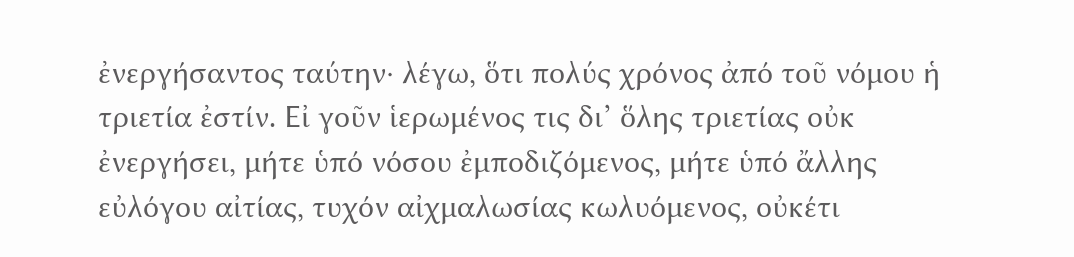ἐνεργήσαντος ταύτην∙ λέγω, ὅτι πολύς χρόνος ἀπό τοῦ νόμου ἡ τριετία ἐστίν. Εἰ γοῦν ἱερωμένος τις δι’ ὅλης τριετίας οὐκ ἐνεργήσει, μήτε ὑπό νόσου ἐμποδιζόμενος, μήτε ὑπό ἄλλης εὐλόγου αἰτίας, τυχόν αἰχμαλωσίας κωλυόμενος, οὐκέτι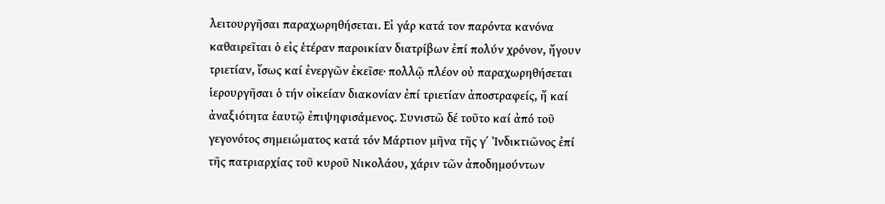λειτουργῆσαι παραχωρηθήσεται. Εἰ γάρ κατά τον παρόντα κανόνα καθαιρεῖται ὁ εἰς ἑτέραν παροικίαν διατρίβων ἐπί πολύν χρόνον, ἤγουν τριετίαν, ἴσως καί ἐνεργῶν ἐκεῖσε∙ πολλῷ πλέον οὐ παραχωρηθήσεται ἱερουργῆσαι ὁ τήν οἰκείαν διακονίαν ἐπί τριετίαν ἀποστραφείς, ἤ καί ἀναξιότητα ἑαυτῷ ἐπιψηφισάμενος. Συνιστῶ δέ τοῦτο καί ἀπό τοῦ γεγονότος σημειώματος κατά τόν Μάρτιον μῆνα τῆς γ΄ Ἰνδικτιῶνος ἐπί τῆς πατριαρχίας τοῦ κυροῦ Νικολάου, χάριν τῶν ἀποδημούντων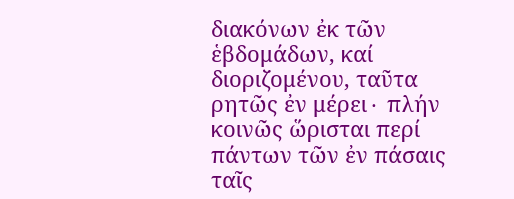διακόνων ἐκ τῶν ἑβδομάδων, καί διοριζομένου, ταῦτα ρητῶς ἐν μέρει∙ πλήν κοινῶς ὥρισται περί πάντων τῶν ἐν πάσαις ταῖς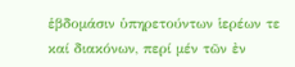ἑβδομάσιν ὑπηρετούντων ἱερέων τε καί διακόνων, περί μέν τῶν ἐν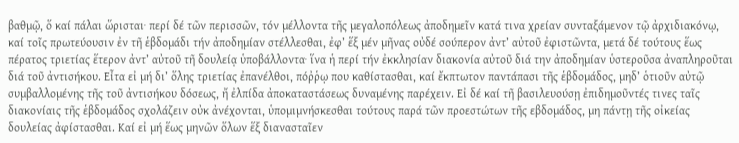βαθμῷ, ὅ καί πάλαι ὥρισται∙ περί δέ τῶν περισσῶν, τόν μέλλοντα τῆς μεγαλοπόλεως ἀποδημεῖν κατά τινα χρείαν συνταξάμενον τῷ ἀρχιδιακόνῳ, καί τοῖς πρωτεύουσιν ἐν τῆ ἑβδομάδι τήν ἀποδημίαν στέλλεσθαι, ἐφ’ ἕξ μέν μῆνας οὐδέ σούπερον ἀντ’ αὐτοῦ ἐφιστῶντα, μετά δέ τούτους ἕως πέρατος τριετίας ἕτερον ἀντ’ αὐτοῦ τῆ δουλείᾳ ὑποβάλλοντα∙ ἵνα ἡ περί τήν ἐκκλησίαν διακονία αὐτοῦ διά την ἀποδημίαν ὑστεροῦσα ἀναπληροῦται διά τοῦ ἀντισήκου. Εἶτα εἰ μή δι’ ὅλης τριετίας ἐπανέλθοι, πόῤῥῳ που καθίστασθαι, καί ἔκπτωτον παντάπασι τῆς ἑβδομάδος, μηδ’ ὁτιοῦν αὐτῷ συμβαλλομένης τῆς τοῦ ἀντισήκου δόσεως, ἤ ἐλπίδα ἀποκαταστάσεως δυναμένης παρέχειν. Εἰ δέ καί τῆ βασιλευούσῃ ἐπιδημοῦντές τινες ταῖς διακονίαις τῆς ἑβδομάδος σχολάζειν οὐκ ἀνέχονται, ὑπομιμνήσκεσθαι τούτους παρά τῶν προεστώτων τῆς εβδομάδος, μη πάντῃ τῆς οἰκείας δουλείας ἀφίστασθαι. Καί εἰ μή ἕως μηνῶν ὅλων ἕξ διανασταῖεν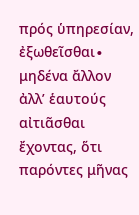πρός ὑπηρεσίαν, ἐξωθεῖσθαι∙ μηδένα ἄλλον ἀλλ’ ἑαυτούς αἰτιᾶσθαι ἔχοντας, ὅτι παρόντες μῆνας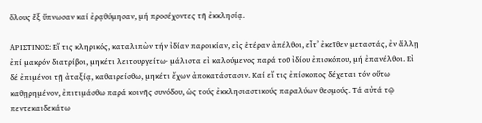ὅλους ἕξ ὕπνωσαν καί ἐρᾳθύμησαν, μή προσέχοντες τῆ ἐκκλησίᾳ.

ΑΡΙΣΤΙΝΟΣ: Εἴ τις κληρικός, καταλιπὼν τήν ἰδίαν παροικίαν, εἰς ἑτέραν ἀπέλθοι, εἶτ’ ἐκεῖθεν μεταστάς, ἐν ἅλλῃ ἐπί μακρόν διατρίβοι, μηκέτι λειτουργείτω∙ μάλιστα εἰ καλούμενος παρά τοῦ ἰδίου ἐπισκόπου, μή ἐπανέλθοι. Εἰ δέ ἐπιμένοι τῇ ἀταξίᾳ, καθαιρείσθω, μηκέτι ἔχων ἀποκατάστασιν. Καί εἴ τις ἐπίσκοπος δέχεται τόν οὕτω καθῃρημένον, ἐπιτιμάσθω παρά κοινῆς συνόδου, ὡς τούς ἐκκλησιαστικούς παραλύων θεσμούς. Τά αὐτά τῷ πεντεκαιδεκάτω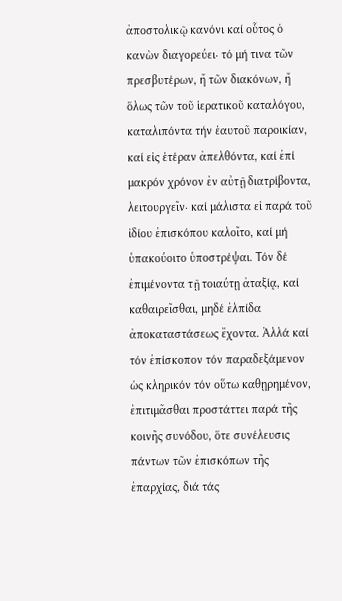ἀποστολικῷ κανόνι καί οὗτος ὁ κανὼν διαγορεύει∙ τό μή τινα τῶν πρεσβυτέρων, ἤ τῶν διακόνων, ἤ ὅλως τῶν τοῦ ἱερατικοῦ καταλόγου, καταλιπόντα τήν ἑαυτοῦ παροικίαν, καί εἰς ἑτέραν ἀπελθόντα, καί ἐπί μακρόν χρόνον ἐν αὐτῇ διατρίβοντα, λειτουργεῖν∙ καί μάλιστα εἰ παρά τοῦ ἰδίου ἐπισκόπου καλοῖτο, καί μή ὑπακούοιτο ὑποστρέψαι. Τόν δέ ἐπιμένοντα τῇ τοιαύτῃ ἀταξίᾳ, καί καθαιρεῖσθαι, μηδέ ἐλπίδα ἀποκαταστάσεως ἔχοντα. Ἀλλά καί τόν ἐπίσκοπον τόν παραδεξάμενον ὡς κληρικόν τόν οὕτω καθῃρημένον, ἐπιτιμᾶσθαι προστάττει παρά τῆς κοινῆς συνόδου, ὅτε συνέλευσις πάντων τῶν ἐπισκόπων τῆς ἐπαρχίας, διά τάς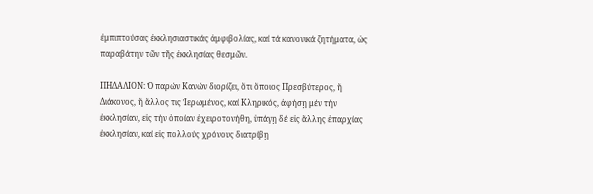ἐμπιπτούσας ἐκκλησιαστικάς ἀμφιβολίας, καί τά κανονικά ζητήματα, ὡς παραβάτην τῶν τῆς ἐκκλησίας θεσμῶν.

ΠΗΔΑΛΙΟΝ: Ὁ παρών Κανών διορίζει, ὅτι ὅποιος Πρεσβύτερος, ἤ Διάκονος, ἤ ἄλλος τις Ἱερωμένος, καί Κληρικός, ἀφήσῃ μέν τήν ἐκκλησίαν, εἰς τήν ὁποίαν ἐχειροτονήθη, ὑπάγῃ δέ εἰς ἄλλης ἐπαρχίας ἐκκλησίαν, καί εἰς πολλούς χρόνους διατρίβῃ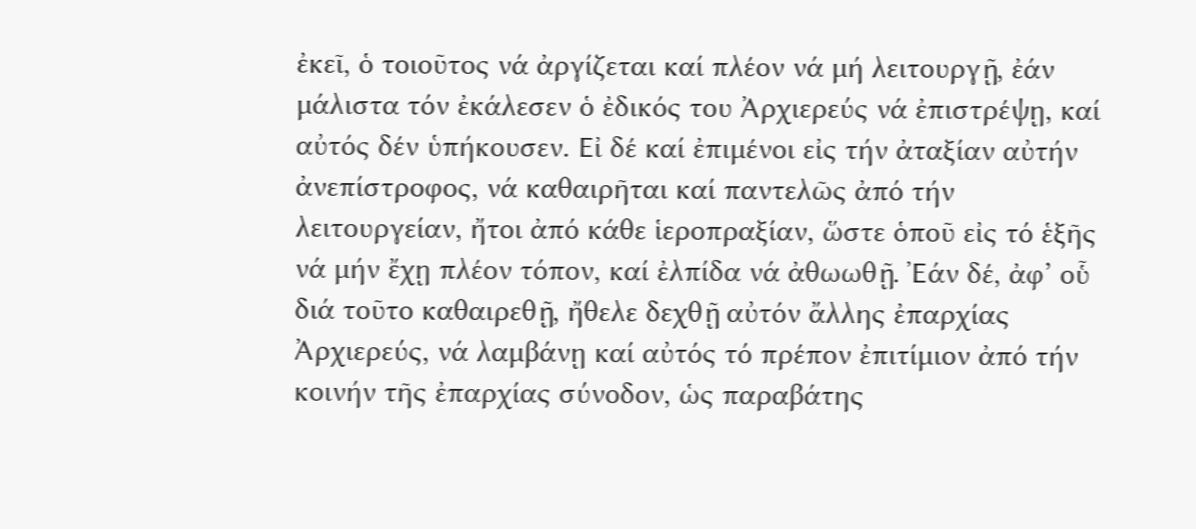ἐκεῖ, ὁ τοιοῦτος νά ἀργίζεται καί πλέον νά μή λειτουργῇ, ἐάν μάλιστα τόν ἐκάλεσεν ὁ ἐδικός του Ἀρχιερεύς νά ἐπιστρέψῃ, καί αὐτός δέν ὑπήκουσεν. Εἰ δέ καί ἐπιμένοι εἰς τήν ἀταξίαν αὐτήν ἀνεπίστροφος, νά καθαιρῆται καί παντελῶς ἀπό τήν λειτουργείαν, ἤτοι ἀπό κάθε ἱεροπραξίαν, ὥστε ὁποῦ εἰς τό ἑξῆς νά μήν ἔχῃ πλέον τόπον, καί ἐλπίδα νά ἀθωωθῇ. Ἐάν δέ, ἀφ’ οὗ διά τοῦτο καθαιρεθῇ, ἤθελε δεχθῇ αὐτόν ἄλλης ἐπαρχίας Ἀρχιερεύς, νά λαμβάνῃ καί αὐτός τό πρέπον ἐπιτίμιον ἀπό τήν κοινήν τῆς ἐπαρχίας σύνοδον, ὡς παραβάτης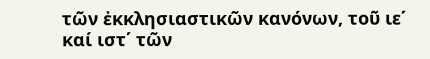τῶν ἐκκλησιαστικῶν κανόνων, τοῦ ιε΄ καί ιστ΄ τῶν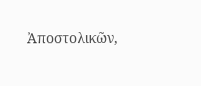Ἀποστολικῶν,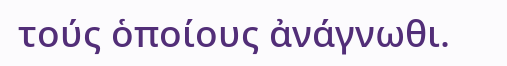τούς ὁποίους ἀνάγνωθι.